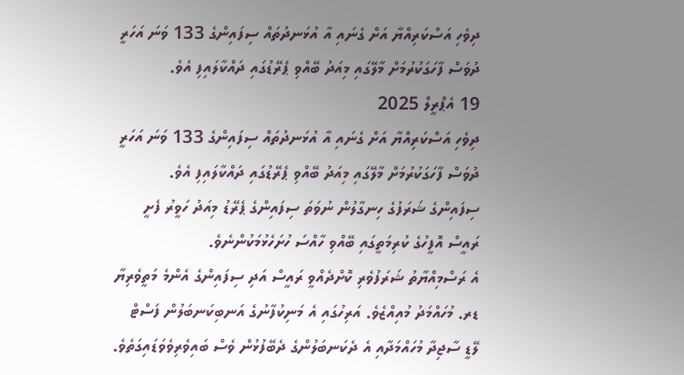ދިވެހި އަސްކަރިއްޔާ އަށް ގެނައި އާ އުޅަނދުތައް ސިފައިންގެ 133 ވަނަ އަހަރީ ދުވަސް ފާހަގަކުރުމަށް މާލޭގައި މިއަދު ބޭއްވި ޕެރޭޑުގައި ދައްކާލައިފި އެވެ.
19 އެޕްރީލް 2025
ދިވެހި އަސްކަރިއްޔާ އަށް ގެނައި އާ އުޅަނދުތައް ސިފައިންގެ 133 ވަނަ އަހަރީ ދުވަސް ފާހަގަކުރުމަށް މާލޭގައި މިއަދު ބޭއްވި ޕެރޭޑުގައި ދައްކާލައިފި އެވެ.
ސިފައިންގެ ޝަރަފުގެ ހިނގާލުން ނުވަތަ ސިފައިންގެ ޕެރޭޑު މިއަދު ހަވީރު ފެށީ ރައީސް އޮފީހުގެ ކުރިމަތީގައި ބޭއްވި ހާއްސަ ހުށަހެޅުމަކުންނެވެ.
އެ ރަސްމިއްޔާތު ޝަރަފުވެރި ކޮށްދެއްވީ ރައީސް އަދި ސިފައިންގެ އެންމެ މަތީވެރިޔާ ޑރ. މުހައްމަދު މުއިއްޒެވެ. އަރިހުގައި އެ މަނިކުފާނުގެ އަނބިކަނބަލުން ފަސްޓް ލޭޑީ ސާޖިދާ މުހައްމަދާއި އެ ދެކަނބަލުންގެ ދެބޭފުޅުން ވެސް ބައިވެރިވެވަޑައިގަތެވެ.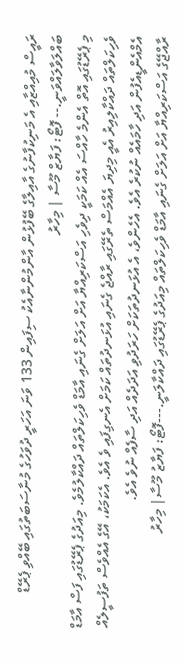ރައީސް މުއިއްޒާއި އެ މަނިކުފާނުގެ އާއިލާގެ ބޭފުޅުން އާންމުންނާއެކު ސިފައިން 133 ވަނަ އަހަރީ ދުވަހުގެ މުނާސަބަތުގައި ބޭއްވި ޕެރޭޑް ބައްލަވާލައްވަނީ.-- ފޮޓޯ: ފަޔާޒް މޫސާ | މިހާރު
މި ޕެރޭޑުގައި އޮތް އެންމެ ހާއްސަ އެއް ކަމަކީ ދިވެހި އަސްކަރިއްޔާ އަށް އަލަށް ގެނައި އާމަޑް ވެހިކަލްތައް ދައްކާލުމެވެ. މިއަދުގެ ޕެރޭޑުގައި ފަސް އާމަޑް ވެހިކަލްތައް ދައްކާލިއިރު އެއީ މިދިޔަ އެއްމަސް ތެރޭގައި ރާއްޖެ ގެނައި އުޅަނދުތައް ކަމަށް އެނގިފައި ވެ އެވެ. އެކަމަކު، އޭގެ އެއްވެސް ތަފުސީލެއް އެމްއެންޑީއެފުން އަދި ހާމައެއް ނުކުރެ އެވެ. އެހެންވެ، އެ އުޅަނދުތަކަށް ހަރަދުވި އަދަދެއް އަދި ސާފެއް ނުވެ އެވެ.
ރާއްޖޭގެ އަސްކަރިއްޔާ އަށް އަލަށް ގެނައި އާމަޑް ވެހިކަލްތައް މިއަދުގެ ޕެރޭޑުގައި ދައްކާލަނީ.---ފޮޓޯ: ފަޔާޒު މޫސާ| މިހާރު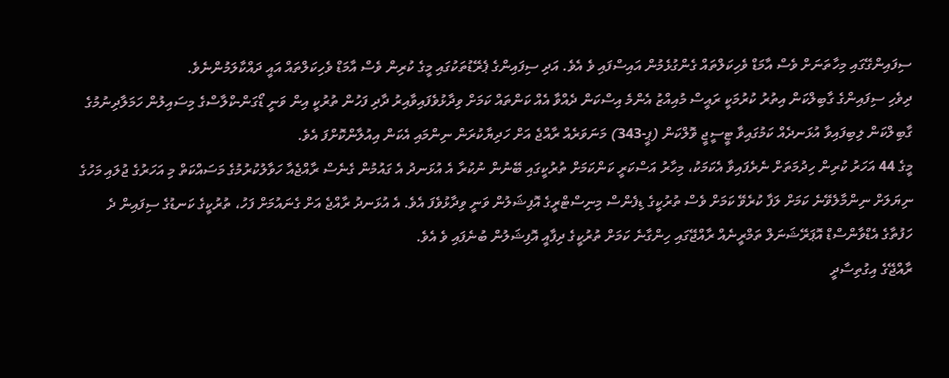ސިފައިންގޭގައި މިހާތަނަށް ވެސް އާމަޑް ވެހިކަލްތައް ގެންގުޅެމުން އައިސްފައި ވެ އެވެ. އަދި ސިފައިންގެ ޕެރޭޑުތަކުގައި މީގެ ކުރިން ވެސް އާމަޑް ވެހިކަލްތައް އައީ ދައްކާލަމުންނެވެ.
ދިވެހި ސިފައިންގެ ގާބިލްކަން އިތުރު ކުރުމަކީ ރައީސް މުއިއްޒު އެންމެ އިސްކަން ދެއްވާ އެއް ކަންތައް ކަމަށް ވިދާޅުވެފައިވާއިރު ދާދި ފަހުން ތުރުކީ އިން ވަނީ ޑޯގަން-ކްލާސްގެ މިސައިލުން ހަމަލާދިނުމުގެ ގާބިލްކަން ލިބިފައިވާ އުޅަނދެއް ކަމުގައިވާ ޓީސީޖީ ވޮލްކަން (ޕީ-343) މަނަވަރެއް ރާއްޖެ އަށް ހަދިޔާކުރަން ނިންމައި އެކަން އިއުލާންކޮށްފަ އެވެ.
މީގެ 44 އަހަރު ކުރިން ހިދުމަތަށް ނެރެފައިވާ އެކަމަކު، މިހާރު އަސްކަރީ ކަންކަމަށް ތުރުކީގައި ބޭނުން ނުކުރާ އެ އުޅަނދު އެ ގައުމުން ގެނެސް ރާއްޖެއާ ހަވާލުކުރުމުގެ މަސައްކަތް މި އަހަރުގެ ޖުލައި މަހުގެ ނިޔަލަށް ނިންމާލެވޭނެ ކަމަށް ލަފާ ކުރެވޭ ކަމަށް ވެސް ތުރުކީގެ ޑިފެންސް މިނިސްޓްރީގެ އޮފިޝަލުން ވަނީ ވިދާޅުވެފަ އެވެ. އެ އުޅަނދު ރާއްޖެ އަށް ގެނައުމަށް ފަހު، ތުރުކީގެ ކަނޑުގެ ސިފައިން ދެ ހަފުތާގެ އެޑްވާންސްޑް އޮޕަރޭޝަނަލް ތަމްރީނެއް ރާއްޖޭގައި ހިންގާނެ ކަމަށް ތުރުކީގެ ދިފާއީ އޮފިޝަލުން ބުނެފައި ވެ އެވެ.
ރާއްޖޭގެ އިގުތިސާދީ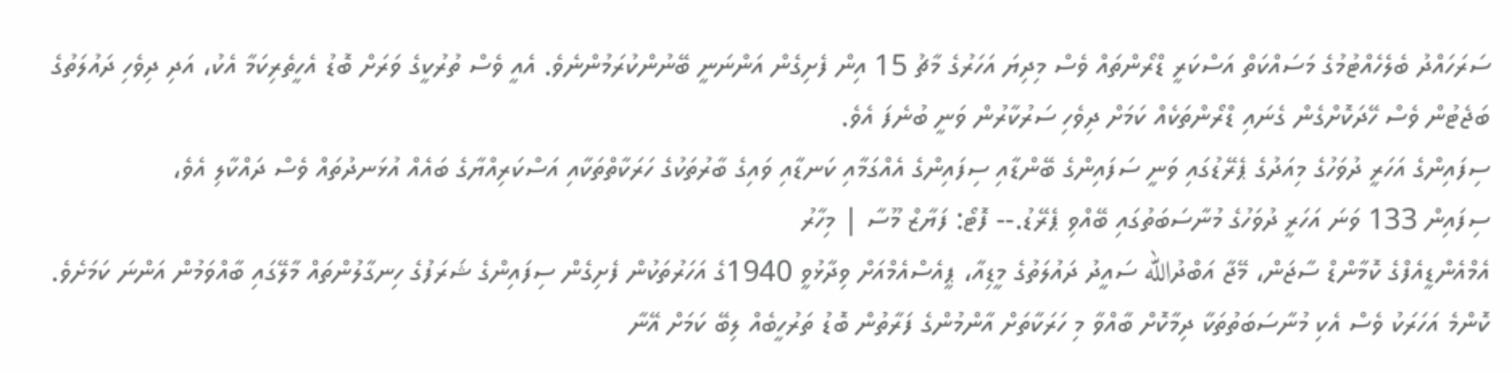ސަރަހައްދު ބެލެހެއްޓުމުގެ މަސައްކަތް އަސްކަރީ ޑްރޯންތައް ވެސް މިދިޔަ އަހަރުގެ މާޗު 15 އިން ފެށިގެން އަންނަނީ ބޭނުންކުރަމުންނެވެ. އެއީ ވެސް ތުރުކީގެ ވަރަށް ބޮޑު އެހީތެރިކަމާ އެކު، އަދި ދިވެހި ދައުލަތުގެ ބަޖެޓުން ވެސް ހޭދަކޮށްގެން ގެނައި ޑްރޯންތަކެއް ކަމަށް ދިވެހި ސަރުކާރުން ވަނީ ބުނެފަ އެވެ.
ސިފައިންގެ އަހަރީ ދުވަހުގެ މިއަދުގެ ޕެރޭޑުގައި ވަނީ ސަފައިންގެ ބޭންޑާއި ސިފައިންގެ އެއްގަމާއި ކަނޑާއި ވައިގެ ބާރުތަކުގެ ހަރަކާތްތަކާއި އަސްކަރިއްޔާގެ ބައެއް އުޅަނދުތައް ވެސް ދައްކާލި އެވެ،
ސިފައިން 133 ވަނަ އަހަރީ ދުވަހުގެ މުނާސަބަތުގައި ބޭއްވި ޕެރޭޑު.-- ފޮޓޯ: ފަޔާޒް މޫސާ | މިހާރު
އެމްއެންޑީއެފްގެ ކޮމާންޑް ސާޖަން، މޭޖާ އަބްދުالله ސައީދު ދައުލަތުގެ މީޑިއާ، ޕީއެސްއެމްއަށް ވިދާޅުވީ 1940ގެ އަހަރުތަކުން ފެށިގެން ސިފައިންގެ ޝަރަފުގެ ހިނގާލުންތައް މާލޭގައި ބާއްވަމުން އަންނަ ކަމަށެވެ. ކޮންމެ އަހަރަކު ވެސް އެކި މުނާސަބަތުތަކާ ދިމާކޮށް ބާއްވާ މި ހަރަކާތަށް އާންމުންގެ ފަރާތުން ބޮޑު ތަރުހީބެއް ލިބޭ ކަމަށް އޭނާ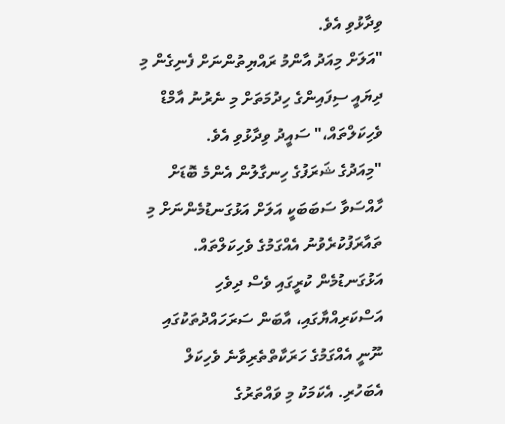ވިދާޅުވި އެވެ.
"އަލަށް މިއަދު އާންމު ރައްޔިތުންނަށް ފެނިގެން މި ދިޔައީ ސިފައިންގެ ހިދުމަތަށް މި ނެރުނު އާމްޑް ވެހިކަލްތައް،" ސައީދު ވިދާޅުވި އެވެ.
"މިއަދުގެ ޝަރަފުގެ ހިނގާލުން އެންމެ ބޮޑަށް ހާއްސަވާ ސަބަބަކީ އަލަށް އަޅުގަނޑުމެންނަށް މި ތައާރަފުކުރެވުނު އެއްގަމުގެ ވެހިކަލްތައް. އަޅުގަނޑުމެން ކުރީގައި ވެސް ދިވެހި އަސްކަރިއްޔާގައި، އާބަން ސަރަހައްދުތަކުގައި ނޫނީ އެއްގަމުގެ ހަރަކާތްތެރިވާނެ ވެހިކަލް އެބަހުރި. އެކަމަކު މި ވައްތަރުގެ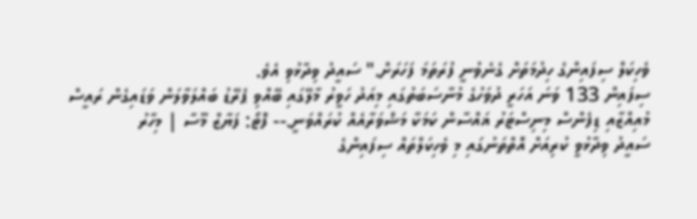ވެހިކަލް ސިފައިންގެ ހިދުމަތަށް ގެނެވުނީ ފުރަތަމަ ފަހަރަށް." ސައީދު ވިދާޅުވި އެވެ.
ސިފައިން 133 ވަނަ އަހަރީ ދުވަހުގެ މުނާސަބަތުގައި މިއަދު ހަވީރު މާލޭގައި ބޭއްވި ޕެރޭޑު ބައްލަވާލަން ވަޑައިގެން ރައީސް މުއިއްޒާއި ޑިފެންސް މިނިސްޓަރު ޣައްސާން ކަމަކާ މަޝްވަރާއެއް ކުރައްވަނީ.-- ފޮޓޯ: ފަޔާޒް މޫސާ | މިހާރު
ސައީދު ވިދާޅުވީ ކުރިއަށް އޮތްތަނުގައި މި ވެހިކަލްތައް ސިފައިންގެ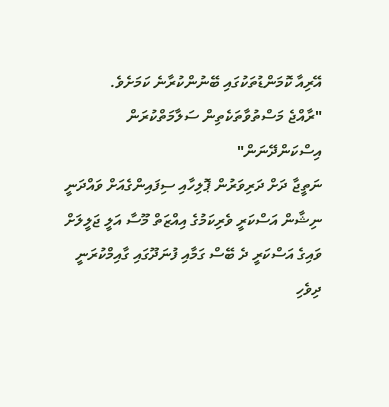އޭރިއާ ކޮމަންޑުތަކުގައި ބޭނުންކުރާނެ ކަމަށެވެ.
"ރާއްޖެ މަސްތުވާތަކެތިން ސަލާމަތްކުރަން އިސްކަންދޭނަން"
ނަތީޖާ ދަށް ދަރިވަރުން ޕޮލިހާއި ސިފައިންގެއަށް ވައްދަނީ
ނިޝާން އަސްކަރީ ވެރިކަމުގެ އިއްޒަތް މޫސާ އަލީ ޖަލީލަށް
ވައިގެ އަސްކަރީ ދެ ބޭސް ގަމާއި ފުނަދޫގައި ގާއިމްކުރަނީ
ދިވެހި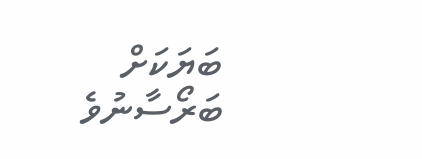ބަޔަކަށް ބަރޯސާނުވެ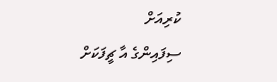ކުރިއަށް
ސިފައިންގެ އާ ޗީފަކަށް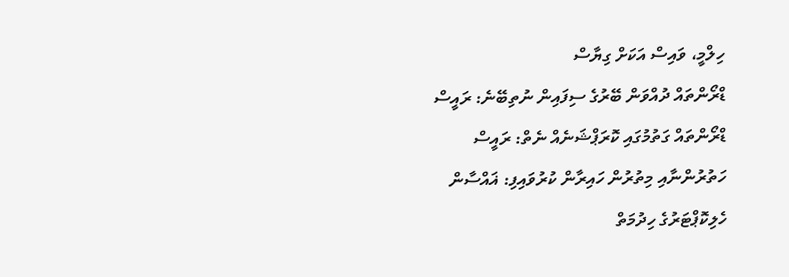ހިލްމީ، ވައިސް އަކަށް ގިޔާސް
ޑްރޯންތައް ދުއްވަން ބޭރުގެ ސިފައިން ނުތިބޭނެ: ރައީސް
ޑްރޯންތައް ގަތުމުގައި ކޮރަޕްޝަނެއް ނެތް: ރައީސް
ހަތުރުންނާއި މިތުރުން ހައިރާން ކުރުވައިފި: ޣައްސާން
ހެލިކޮޕްޓަރުގެ ހިދުމަތް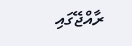ރާއްޖޭގައި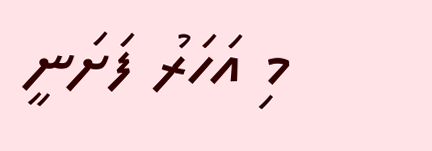މި އަހަރު ފަށަނީ